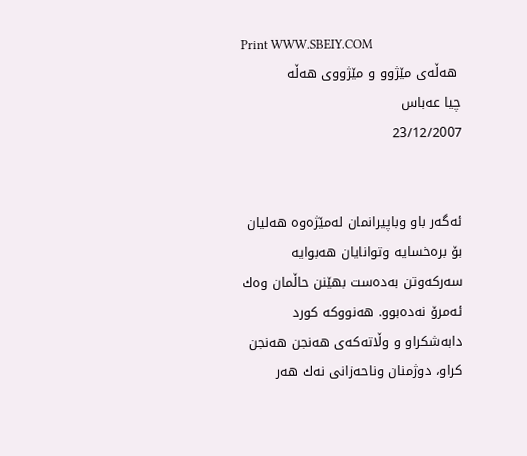Print WWW.SBEIY.COM
 هه‌ڵه‌ی مێژوو و مێژووی هه‌ڵه‌
چیا عه‌باس
23/12/2007


ئه‌گه‌ر باو وباپیرانمان له‌مێژه‌وه‌ هه‌لیان بۆ بره‌خسایه‌ وتوانایان هه‌بوایه‌ سه‌ركه‌وتن به‌ده‌ست بهێنن حاڵمان وه‌ك ئه‌مرۆ نه‌ده‌بوو. هه‌نووكه‌ كورد دابه‌شكراو و وڵاته‌كه‌ی هه‌نجن هه‌نجن كراو، دوژمنان وناحه‌زانی نه‌ك هه‌ر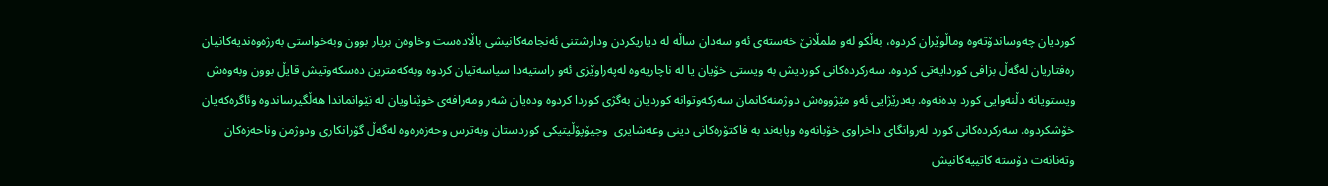كوردیان چه‌وساندۆته‌وه‌ وماڵوێران كردوه‌، به‌ڵكو له‌و ملمڵانێ خه‌سته‌ی ئه‌و سه‌دان ساڵه‌ له‌ دیاریكردن ودارشتنی ئه‌نجامه‌كانیشی باڵاده‌ست وخاوه‌ن بریار بوون وبه‌خواستی به‌رژه‌وه‌ندیه‌كانیان ره‌فتاریان له‌گه‌ڵ‌ بزافی كوردایه‌تی كردوه‌. سه‌ركرده‌كانی كوردیش به‌ ویستی خۆیان یا له‌ ناچاریه‌وه‌ له‌په‌راوێزی ئه‌و راستیه‌دا سیاسه‌تیان كردوه‌ وبه‌كه‌مترین ده‌سكه‌وتیش قایڵ‌ بوون وبه‌وه‌ش ویستویانه‌ دڵنه‌وایی كورد بده‌نه‌وه‌. به‌درێژایی ئه‌و مێژووه‌ش دوژمنه‌كانمان سه‌ركه‌وتوانه‌ كوردیان به‌گژی كوردا كردوه‌ وده‌یان شه‌ر ومه‌رافه‌ی خوێناویان له‌ نێوانماندا هه‌ڵگیرساندوه‌ وئاگره‌كه‌یان خۆشكردوه‌. سه‌ركرده‌كانی كورد له‌روانگای داخراوی خۆبانه‌وه‌ وپابه‌ند به‌ فاكتۆره‌كانی دینی وعه‌شایری  وجیۆپۆڵیتیكی كوردستان وبه‌ترس وحه‌زه‌ره‌وه‌ له‌گه‌ڵ‌ گۆرانكاری ودوژمن وناحه‌زه‌كان وته‌نانه‌ت دۆسته‌ كاتییه‌كانیش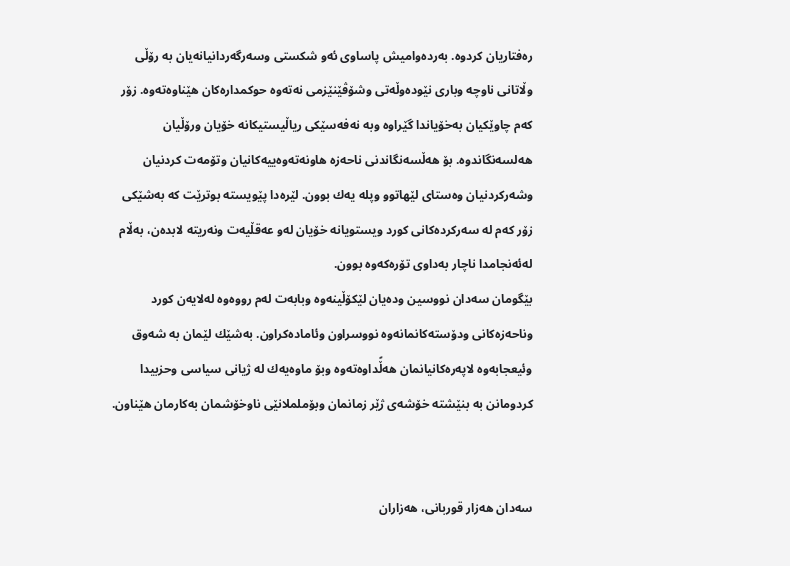ره‌فتاریان كردوه‌. به‌رده‌وامیش پاساوی ئه‌و شكستی وسه‌رگه‌ردانیانه‌یان به‌ رۆڵی وڵاتانی ناوچه‌ وباری نێوده‌وڵه‌تی وشۆڤێنێزمی نه‌ته‌وه‌ حوكمداره‌كان هێناوه‌ته‌وه‌. زۆر كه‌م چاوێكیان به‌خۆیاندا گێراوه‌ وبه‌ نه‌فه‌سێكی ریاڵیستیكانه‌ خۆیان ورۆڵیان هه‌لسه‌نگاندوه‌. بۆ هه‌ڵسه‌نگاندنی ناحه‌زه‌ هاونه‌ته‌وه‌ییه‌كانیان وتۆمه‌ت كردنیان وشه‌ركردنیان وه‌ستای لێهاتوو وپله‌ یه‌ك بوون. لێره‌دا پێویسته‌ بوترێت كه‌ به‌شێكی زۆر كه‌م له‌ سه‌ركرده‌كانی كورد ویستویانه‌ خۆیان له‌و عه‌قڵیه‌ت ونه‌ریته‌ لابده‌ن، به‌ڵام له‌ئه‌نجامدا ناچار به‌داوی تۆره‌كه‌وه‌ بوون.
بێگومان سه‌دان نووسین وده‌یان لێكۆڵینه‌وه‌ وبابه‌ت له‌م رووه‌وه‌ له‌لایه‌ن كورد وناحه‌زه‌كانی ودۆسته‌كانمانه‌وه‌ نووسراون وئاماده‌كراون. به‌شێك لێمان به‌ شه‌وق وئیعجابه‌وه‌ لاپه‌ره‌كانیانمان هه‌ڵًداوه‌ته‌وه‌ وبۆ ماوه‌یه‌ك له‌ ژیانی سیاسی وحزبیدا كردومانن به‌ بنێشته‌ خۆشه‌ی ژێر زمانمان وبۆململانێی ناوخۆشمان به‌كارمان هێناون.


سه‌دان هه‌زار قوربانی، هه‌زاران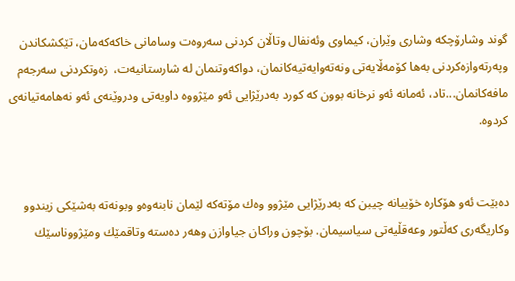گوند وشارۆچكه‌ وشاری وێران، كیماوی وئه‌نفال وتاڵان كردنی سه‌روه‌ت وسامانی خاكه‌كه‌مان، تێكشكاندن وپه‌رته‌وازه‌كردنی به‌ها كۆمه‌ڵایه‌تی ونه‌ته‌وایه‌تیه‌كانمان، دواكه‌وتنمان له‌ شارستانیه‌ت،  زه‌وتكردنی سه‌رجه‌م مافه‌كانمان...تاد، ئه‌مانه‌ ئه‌و نرخانه‌ بوون كه‌ كورد به‌درێژایی ئه‌و مێژووه‌ داویه‌تی ودروێنه‌ی ئه‌و نه‌هامه‌تیانه‌ی كردوه‌.


ده‌بێت ئه‌و هۆكاره‌ خۆییانه‌ چیبن كه‌ به‌درێژایی مێژوو وه‌ك مۆته‌كه‌ لێمان نابنه‌وه‌و وبونه‌ته‌ به‌شێكی زیندوو وكاریگه‌ری كه‌ڵتور وعه‌قڵیه‌تی سیاسیمان. بۆچون وراكان جیاوازن وهه‌ر ده‌سته‌ وتاقمێك ومێژووناسێك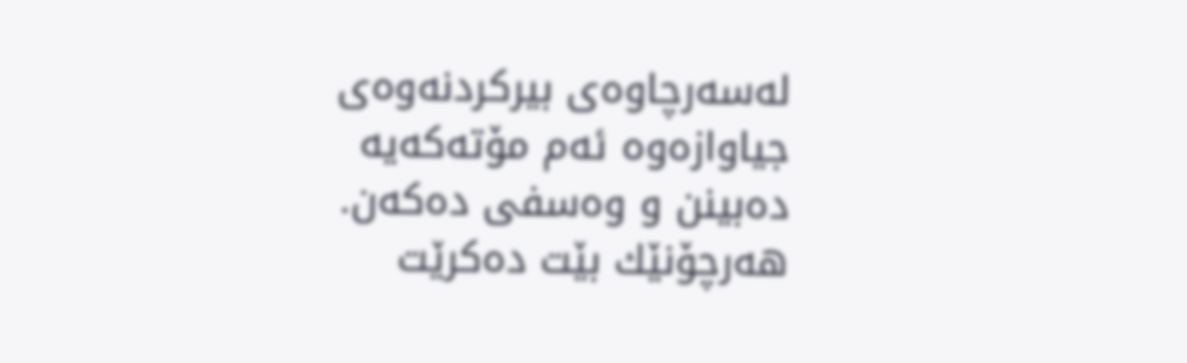له‌سه‌رچاوه‌ی بیركردنه‌وه‌ی جیاوازه‌وه‌ ئه‌م مۆته‌كه‌یه‌ ده‌بینن و وه‌سفی ده‌كه‌ن. هه‌رچۆنێك بێت ده‌كرێت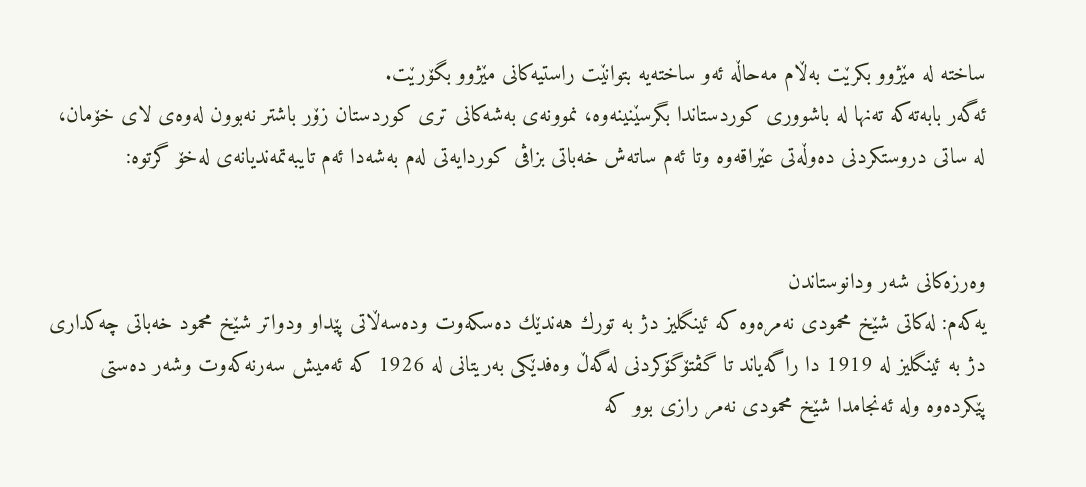ساخته‌ له‌ مێژوو بكرێت به‌ڵام مه‌حاڵه‌ ئه‌و ساخته‌یه‌ بتوانێت راستیه‌كانی مێژوو بگۆرێت.
ئه‌گه‌ر بابه‌ته‌كه‌ ته‌نها له‌ باشووری كوردستاندا بگرسێنینه‌وه‌، نموونه‌ی به‌شه‌كانی تری كوردستان زۆر باشتر نه‌بوون له‌وه‌ی لای خۆمان، له‌ ساتی دروستكردنی ده‌وڵه‌تی عێراقه‌وه‌ وتا ئه‌م ساته‌ش خه‌باتی بزاڤی كوردایه‌تی له‌م به‌شه‌دا ئه‌م تایبه‌تمه‌ندیانه‌ی له‌خۆ گرتوه‌:


وه‌رزه‌كانی شه‌ر ودانوستاندن
یه‌كه‌م: له‌كاتی شێخ محمودی نه‌مره‌وه‌ كه‌ ئینگلیز دژ به‌ تورك هه‌ندێك ده‌سكه‌وت وده‌سه‌ڵاتی پێداو ودواتر شێخ محمود خه‌باتی چه‌كداری دژ به‌ ئینگلیز له‌ 1919 دا راگه‌یاند تا گڤتۆگۆكردنی له‌گه‌ڵ‌ وه‌فدێكی به‌ریتانی له‌ 1926 كه‌ ئه‌میش سه‌رنه‌كه‌وت وشه‌ر ده‌ستی پێكرده‌وه‌ وله‌ ئه‌نجامدا شێخ محمودی نه‌مر رازی بوو كه‌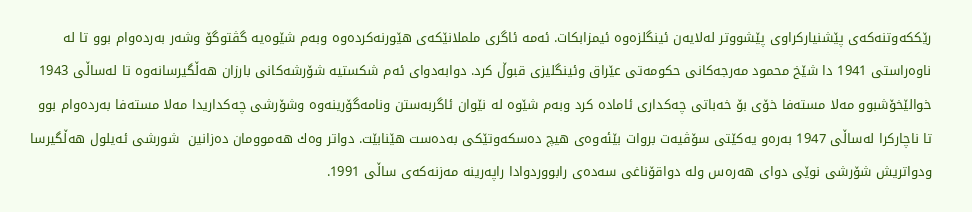رێككه‌وتنه‌كه‌ی پێشنیاركراوی پێشووتر له‌لایه‌ن ئینگلزه‌وه‌ ئیمزابكات. ئه‌مه‌ ئاگری ململانێكه‌ی هێورنه‌كرده‌وه‌ وبه‌م شێوه‌یه‌ گڤتوگۆ وشه‌ر به‌رده‌وام بوو تا له‌ ناوه‌راستی 1941 دا شێخ محمود مه‌رجه‌كانی حكومه‌تی عێراق وئینگلیزی قبوڵ‌ كرد. دوابه‌دوای ئه‌م شكستیه‌ شۆرشه‌كانی بارزان هه‌ڵگیرسانه‌وه‌ تا له‌ساڵی 1943 خوالێخۆشبوو مه‌لا مسته‌فا خۆی بۆ خه‌باتی چه‌كداری ئاماده‌ كرد وبه‌م شێوه‌ له‌ نێوان ئاگربه‌ستن ونامه‌گۆرینه‌وه‌ وشۆرشی چه‌كداریدا مه‌لا مسته‌فا به‌رده‌وام بوو  تا ناچاركرا له‌ساڵی 1947 به‌ره‌و یه‌كێتی سۆڤیه‌ت بروات بێئه‌وه‌ی هیچ ده‌سكه‌وتێكی به‌ده‌ست هێنابێت. دواتر وه‌ك هه‌موومان ده‌زانین  شورشی ئه‌یلول هه‌ڵگیرسا ودواتریش شۆرشی نوێی دوای هه‌ره‌س وله‌ دواقۆناغی سه‌ده‌ی رابووردوادا راپه‌رینه‌ مه‌زنه‌كه‌ی ساڵی 1991.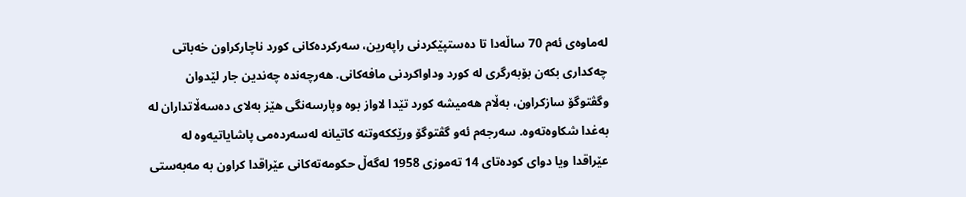له‌ماوه‌ی ئه‌م 70 ساڵه‌دا تا ده‌ستپێكردنی راپه‌رین، سه‌ركرده‌كانی كورد ناچاركراون خه‌باتی چه‌كداری بكه‌ن بۆبه‌رگری له‌ كورد وداواكردنی مافه‌كانی. هه‌رچه‌نده‌ چه‌ندین جار لێدوان وگڤتوگۆ سازكراون، به‌ڵام هه‌میشه‌ كورد تێدا لاواز بوه‌ وپارسه‌نگی هێز به‌لای ده‌سه‌ڵاتداران له‌ به‌غدا شكاوه‌ته‌وه‌. سه‌رجه‌م ئه‌و گڤتوگۆ ورێككه‌وتنه‌ كاتیانه‌ له‌سه‌رده‌می پاشایاتیه‌وه‌ له‌ عێراقدا ویا دوای كوده‌تای 14 ته‌موزی 1958 له‌گه‌ڵ‌ حكومه‌ته‌كانی عێراقدا كراون به‌ مه‌به‌ستی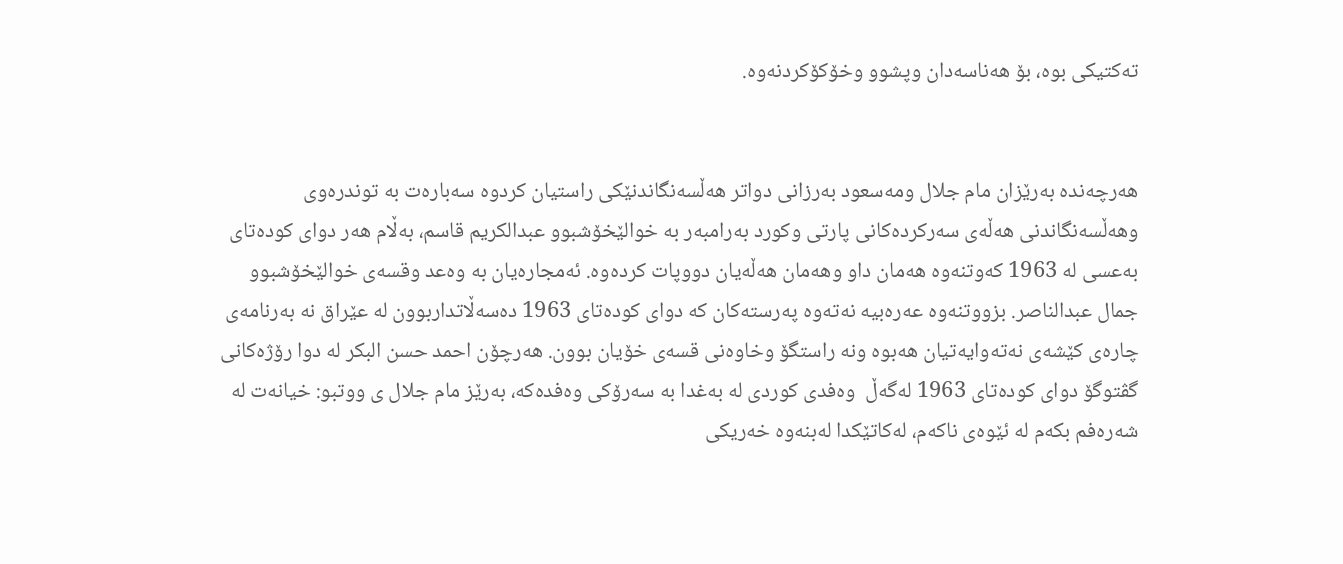ته‌كتیكی بوه‌، بۆ هه‌ناسه‌دان وپشوو وخۆكۆكردنه‌وه‌.


هه‌رچه‌نده‌ به‌رێزان مام جلال ومه‌سعود به‌رزانی دواتر هه‌ڵسه‌نگاندنێكی راستیان كردوه‌ سه‌باره‌ت به‌ توندره‌وی وهه‌ڵسه‌نگاندنی هه‌ڵه‌ی سه‌ركرده‌كانی پارتی وكورد به‌رامبه‌ر به‌ خوالێخۆشبوو عبدالكریم قاسم، به‌ڵام هه‌ر دوای كوده‌تای به‌عسی له‌ 1963 كه‌وتنه‌وه‌ هه‌مان داو وهه‌مان هه‌ڵه‌یان دووپات كرده‌وه‌. ئه‌مجاره‌یان به‌ وه‌عد وقسه‌ی خوالێخۆشبوو جمال عبدالناصر. بزووتنه‌وه‌ عه‌ره‌بیه‌ نه‌ته‌وه‌ په‌رسته‌كان كه‌ دوای كوده‌تای 1963 ده‌سه‌ڵاتداربوون له‌ عێراق نه‌ به‌رنامه‌ی چاره‌ی كێشه‌ی نه‌ته‌وایه‌تیان هه‌بوه‌ ونه‌ راستگۆ وخاوه‌نی قسه‌ی خۆیان بوون. هه‌رچۆن احمد حسن البكر له‌ دوا رۆژه‌كانی گڤتوگۆ دوای كوده‌تای 1963 له‌گه‌ڵ‌  وه‌فدی كوردی له‌ به‌غدا به‌ سه‌رۆكی وه‌فده‌كه‌، به‌رێز مام جلال ی ووتبو: خیانه‌ت له‌ شه‌ره‌فم بكه‌م له‌ ئێوه‌ی ناكه‌م، له‌كاتێكدا له‌بنه‌وه‌ خه‌ریكی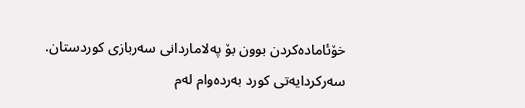خۆئاماده‌كردن بوون بۆ په‌لاماردانی سه‌ربازی كوردستان. سه‌ركردایه‌تی كورد به‌رده‌وام له‌م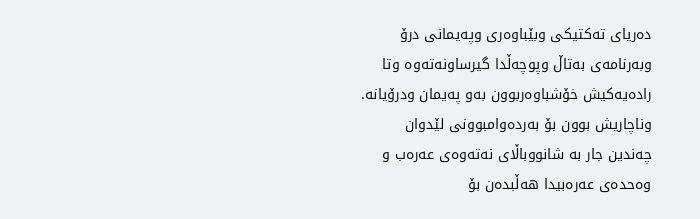ده‌ریای ته‌كتیكی وبێباوه‌ری وپه‌یمانی درۆ وبه‌رنامه‌ی به‌تاڵ‌ وپوچه‌ڵدا گیرساونه‌ته‌وه‌ وتا راده‌یه‌كیش خۆشباوه‌ربوون به‌و په‌یمان ودرۆیانه‌. وناچاریش بوون بۆ به‌رده‌وامبوونی لێدوان  چه‌ندین جار به‌ شانووباڵای نه‌ته‌وه‌ی عه‌ره‌ب و وه‌حده‌ی عه‌ره‌بیدا هه‌ڵبده‌ن بۆ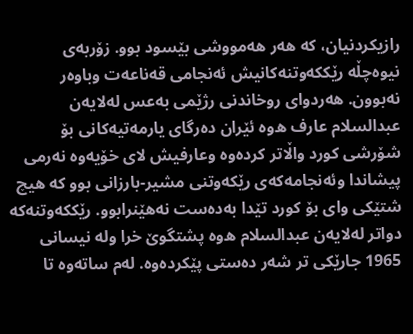رازیكردنیان، كه‌ هه‌ر هه‌مووشی بێسود بوو. زۆربه‌ی نیوه‌چڵه‌ رێككه‌وتنه‌كانیش ئه‌نجامی قه‌ناعه‌ت وباوه‌ر نه‌بوون. هه‌ردوای روخاندنی رژێمی به‌عس له‌لایه‌ن عبدالسلام عارف ه‌وه‌ ئێران ده‌رگای یارمه‌تیه‌كانی بۆ شۆرشی كورد واڵاتر كرده‌وه‌ وعارفیش لای خۆیه‌وه‌ نه‌رمی پیشاندا وئه‌نجامه‌كه‌ی رێكه‌وتنی مشیر-بارزانی بوو كه‌ هیچ شتێكی وای بۆ كورد تێدا به‌ده‌ست نه‌هێنرابوو. رێككه‌وتنه‌كه‌ دواتر له‌لایه‌ن عبدالسلام ه‌وه‌ پشتگوێ خرا وله‌ نیسانی 1965 جارێكی تر شه‌ر ده‌ستی پێكرده‌وه‌. له‌م ساته‌وه‌ تا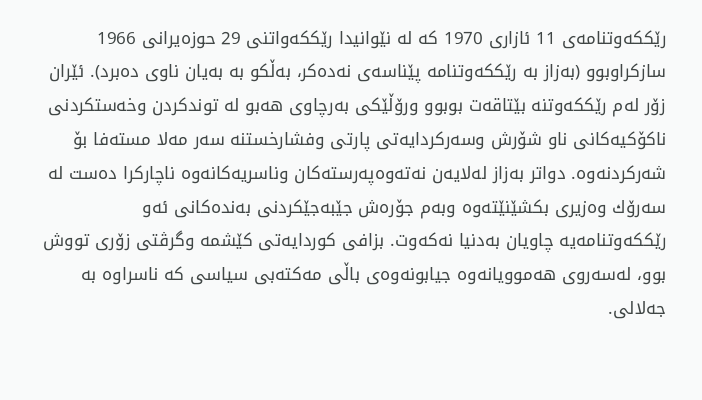رێككه‌وتنامه‌ی 11 ئازاری 1970 كه‌ له‌ نێوانیدا رێككه‌واتنی 29 حوزه‌یرانی 1966 سازكراوبوو (به‌زاز به‌ رێككه‌وتنامه‌ پێناسه‌ی نه‌ده‌كر، به‌ڵكو به‌ به‌یان ناوی ده‌برد). ئێران زۆر له‌م رێككه‌وتنه‌ بێتاقه‌ت بوبوو ورۆڵێكی به‌رچاوی هه‌بو له‌ توندكردن وخه‌ستكردنی ناكۆكیه‌كانی ناو شۆرش وسه‌ركردایه‌تی پارتی وفشارخستنه‌ سه‌ر مه‌لا مسته‌فا بۆ شه‌ركردنه‌وه‌. دواتر به‌زاز له‌لایه‌ن نه‌ته‌وه‌په‌رسته‌كان وناسریه‌كانه‌وه‌ ناچاركرا ده‌ست له‌ سه‌رۆك وه‌زیری بكشێنێته‌وه‌ وبه‌م جۆره‌ش جێبه‌جێكردنی به‌نده‌كانی ئه‌و رێككه‌وتنامه‌یه‌ چاویان به‌دنیا نه‌كه‌وت. بزافی كوردایه‌تی كێشمه‌ وگرڤتی زۆری تووش بوو، له‌سه‌روی هه‌موویانه‌وه‌ جیابونه‌وه‌ی باڵی مه‌كته‌بی سیاسی كه‌ ناسراوه‌ به‌ جه‌لالی.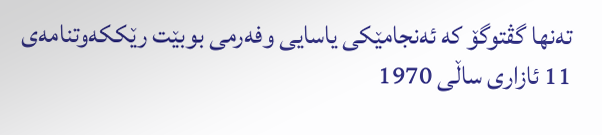ته‌نها گڤتوگۆ كه‌ ئه‌نجامێكی یاسایی وفه‌رمی بوبێت رێككه‌وتنامه‌ی 11 ئازاری ساڵی 1970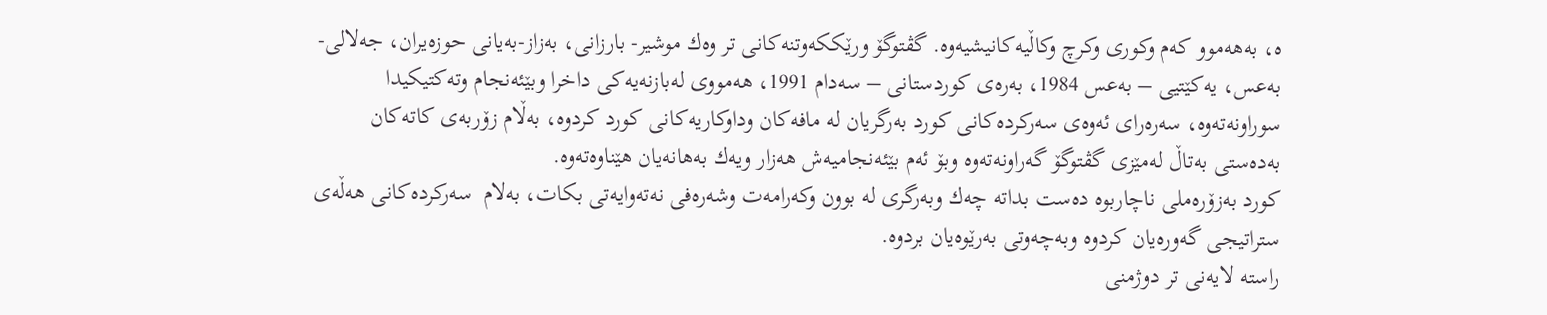ه‌، به‌هه‌موو كه‌م وكوری وكرچ وكاڵیه‌كانیشیه‌وه‌. گڤتوگۆ ورێككه‌وتنه‌كانی تر وه‌ك موشیر- بارزانی، به‌زاز-به‌یانی حوزه‌یران، جه‌لالی-به‌عس، یه‌كێتیی – به‌عس 1984، به‌ره‌ی كوردستانی – سه‌دام 1991، هه‌مووی له‌بازنه‌یه‌كی داخرا وبێئه‌نجام وته‌كتیكیدا سوراونه‌ته‌وه‌، سه‌ره‌رای ئه‌وه‌ی سه‌ركرده‌كانی كورد به‌رگریان له‌ مافه‌كان وداوكاریه‌كانی كورد كردوه‌، به‌ڵام زۆربه‌ی كاته‌كان به‌ده‌ستی به‌تاڵ‌ له‌مێزی گڤتوگۆ گه‌راونه‌ته‌وه‌ وبۆ ئه‌م بێئه‌نجامیه‌ش هه‌زار ویه‌ك به‌هانه‌یان هێناوه‌ته‌وه‌.
كورد به‌زۆره‌ملی ناچاربوه‌ ده‌ست بداته‌ چه‌ك وبه‌رگری له‌ بوون وكه‌رامه‌ت وشه‌ره‌فی نه‌ته‌وایه‌تی بكات، به‌لام  سه‌ركرده‌كانی هه‌ڵه‌ی ستراتیجی گه‌وره‌یان كردوه‌ وبه‌چه‌وتی به‌رێوه‌یان بردوه‌.
راسته‌ لایه‌نی تر دوژمنی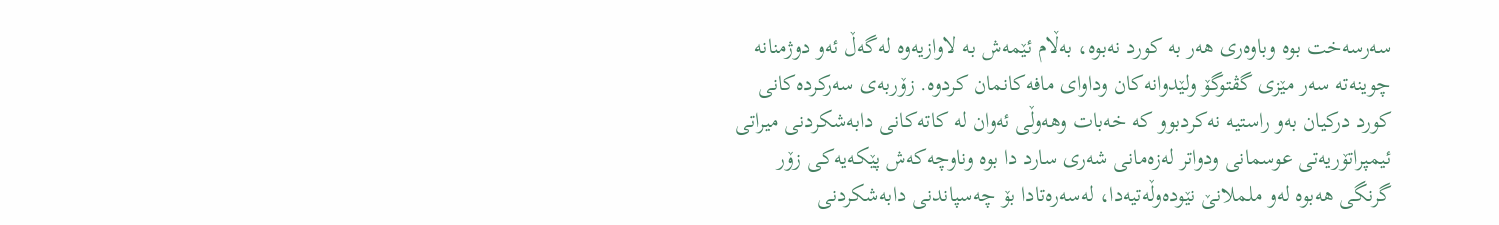سه‌رسه‌خت بوه‌ وباوه‌ری هه‌ر به‌ كورد نه‌بوه‌، به‌ڵام ئێمه‌ش به‌ لاوازیه‌وه‌ له‌گه‌ڵ‌ ئه‌و دوژمنانه‌ چوینه‌ته‌ سه‌ر مێزی گڤتوگۆ ولێدوانه‌كان وداوای مافه‌كانمان كردوه‌. زۆربه‌ی سه‌ركرده‌كانی كورد دركیان به‌و راستیه‌ نه‌كردبوو كه‌ خه‌بات وهه‌وڵی ئه‌وان له‌ كاته‌كانی دابه‌شكردنی میراتی ئیمپراتۆریه‌تی عوسمانی ودواتر له‌زه‌مانی شه‌ری سارد دا بوه‌ وناوچه‌كه‌ش پێكه‌یه‌كی زۆر گرنگی هه‌بوه‌ له‌و ململانێ نێوده‌وڵه‌تیه‌دا، له‌سه‌ره‌تادا بۆ چه‌سپاندنی دابه‌شكردنی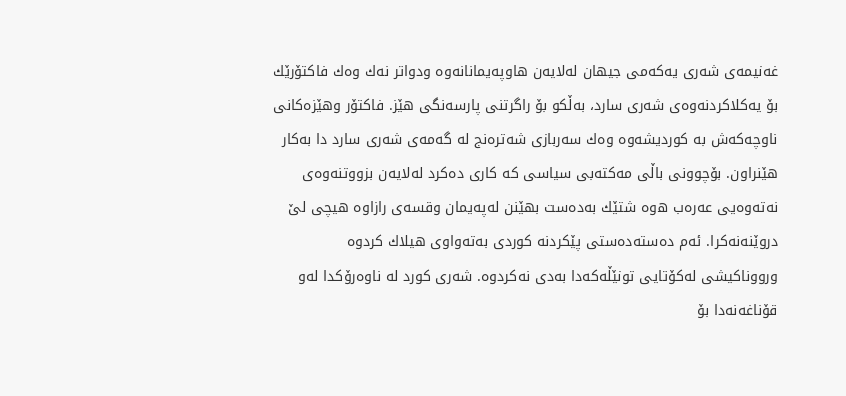غه‌نیمه‌ی شه‌ری یه‌كه‌می جیهان له‌لایه‌ن هاوپه‌یمانانه‌وه‌ ودواتر نه‌ك وه‌ك فاكتۆرێك بۆ یه‌كلاكردنه‌وه‌ی شه‌ری سارد، به‌ڵكو بۆ راگرتنی پارسه‌نگی هێز. فاكتۆر وهێزه‌كانی ناوچه‌كه‌ش به‌ كوردیشه‌وه‌ وه‌ك سه‌ربازی شه‌تره‌نج له‌ گه‌مه‌ی شه‌ری سارد دا به‌كار هێنراون. بۆچوونی باڵی مه‌كته‌بی سیاسی كه‌ كاری ده‌كرد له‌لایه‌ن بزووتنه‌وه‌ی نه‌ته‌وه‌یی عه‌ره‌ب ه‌وه‌ شتێك به‌ده‌ست بهێنن له‌په‌یمان وقسه‌ی رازاوه‌ هیچی لێ دروێنه‌نه‌كرا. ئه‌م ده‌سته‌ده‌ستی پێكردنه‌ كوردی به‌ته‌واوی هیلاك كردوه‌ ورووناكیشی له‌كۆتایی تونێڵه‌كه‌دا به‌دی نه‌كردوه‌. شه‌ری كورد له‌ ناوه‌رۆكدا له‌و قۆناغه‌نه‌دا بۆ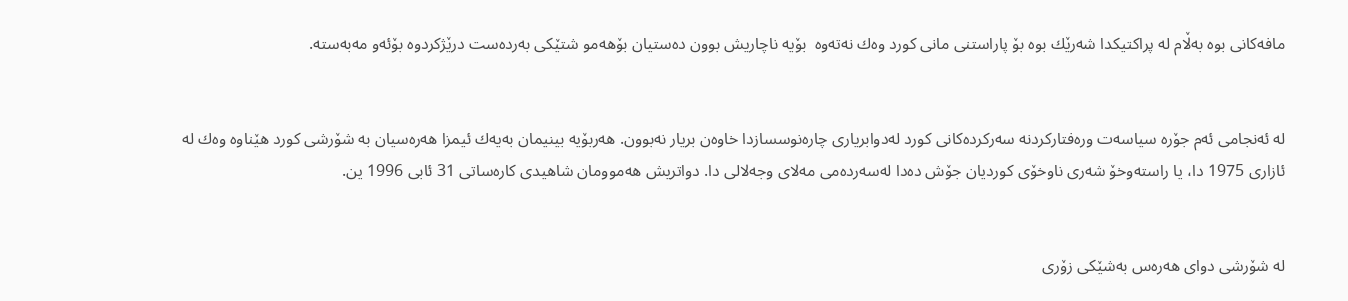مافه‌كانی بوه‌ به‌ڵام له‌ پراكتیكدا شه‌رێك بوه‌ بۆ پاراستنی مانی كورد وه‌ك نه‌ته‌وه‌  بۆیه‌ ناچاریش بوون ده‌ستیان بۆهه‌مو شتێكی به‌رده‌ست درێژكردوه‌ بۆئه‌و مه‌به‌سته‌.


له‌ ئه‌نجامی ئه‌م جۆره‌ سیاسه‌ت وره‌فتاركردنه‌ سه‌ركرده‌كانی كورد له‌دوابریاری چاره‌نوسسازدا خاوه‌ن بریار نه‌بوون. هه‌ربۆیه‌ بینیمان به‌یه‌ك ئیمزا هه‌ره‌سیان به‌ شۆرشی كورد هێناوه‌ وه‌ك له‌ ئازاری 1975 دا، یا راسته‌وخۆ شه‌ری ناوخۆی كوردیان جۆش ده‌دا له‌سه‌رده‌می مه‌لای وجه‌لالی دا. دواتریش هه‌موومان شاهیدی كاره‌ساتی 31 ئابی 1996 ین.


له‌ شۆرشی دوای هه‌ره‌س به‌شێكی زۆری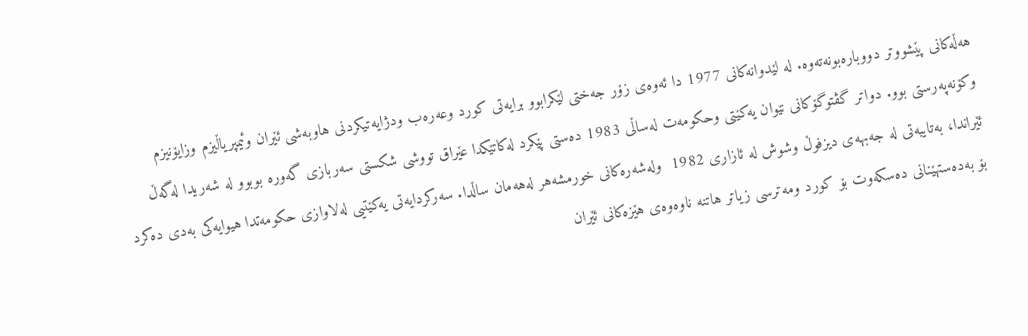هه‌ڵه‌كانی پێشووتر دووباره‌بونه‌ته‌وه‌. له‌ لێدوانه‌كانی 1977 دا ئه‌وه‌ی زۆر جه‌ختی لێكرابوو برایه‌تی كورد وعه‌ره‌ب ودژایه‌تیكردنی هاوبه‌شی ئێران وئیمپریاڵیزم وزایۆنیزم وكۆنه‌په‌رستی بوو. دواتر گڤتوگۆكانی نێوان یه‌كێتی وحكومه‌ت له‌ساڵی 1983 ده‌ستی پێكرد له‌كاتێكدا عێراق تووشی شكستی سه‌ربازی گه‌وره‌ بوبوو له‌ شه‌ریدا له‌گه‌ڵ‌ ئێراندا، به‌تایبه‌تی له‌ جه‌بهه‌ی دیزفوڵ‌ وشوش له‌ ئازاری 1982  وله‌شه‌ره‌كانی خورمشه‌هر له‌هه‌مان ساڵدا. سه‌ركردایه‌تی یه‌كێتیی له‌لاوازی حكومه‌تدا هیوایه‌كی به‌دی ده‌كرد بۆ به‌ده‌ستهێنانی ده‌سكه‌وت بۆ كورد ومه‌ترسی زیاتر هاتنه‌ ناوه‌وه‌ی هێزه‌كانی ئێران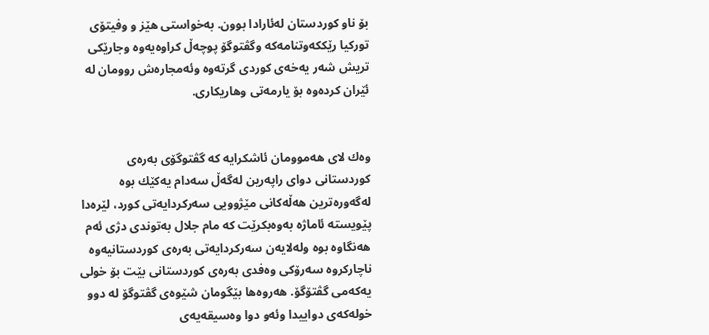بۆ ناو كوردستان له‌ئارادا بوون. به‌خواستی هێز و وفیتۆی توركیا رێككه‌وتنامه‌كه‌ وگڤتوگۆ پوچه‌ڵ‌ كراوه‌یه‌وه‌ وجارێكی تریش شه‌ر یه‌خه‌ی كوردی گرته‌وه‌ وئه‌مجاره‌ش روومان له‌ ئێران كرده‌وه‌ بۆ یارمه‌تی وهاریكاری.


وه‌ك لای هه‌موومان ئاشكرایه‌ كه‌ گڤتوگۆی به‌ره‌ی كوردستانی دوای راپه‌رین له‌گه‌ڵ‌ سه‌دام یه‌كێك بوه‌ له‌گه‌وره‌ترین هه‌ڵه‌كانی مێژوویی سه‌ركردایه‌تی كورد، لێره‌دا پێویسته‌ ئاماژه‌ به‌وه‌بكرێت كه‌ مام جلال به‌توندی دژی ئه‌م هه‌نگاوه‌ بوه‌ وله‌لایه‌ن سه‌ركردایه‌تی به‌ره‌ی كوردستانیه‌وه‌ ناچاركروه‌ سه‌رۆكی وه‌فدی به‌ره‌ی كوردستانی بێت بۆ خولی یه‌كه‌می گڤتۆگۆ. هه‌روه‌ها بێگومان شێوه‌ی گڤتوگۆ له‌ دوو خوله‌كه‌ی دواییدا وئه‌و دوا وه‌سیقه‌یه‌ی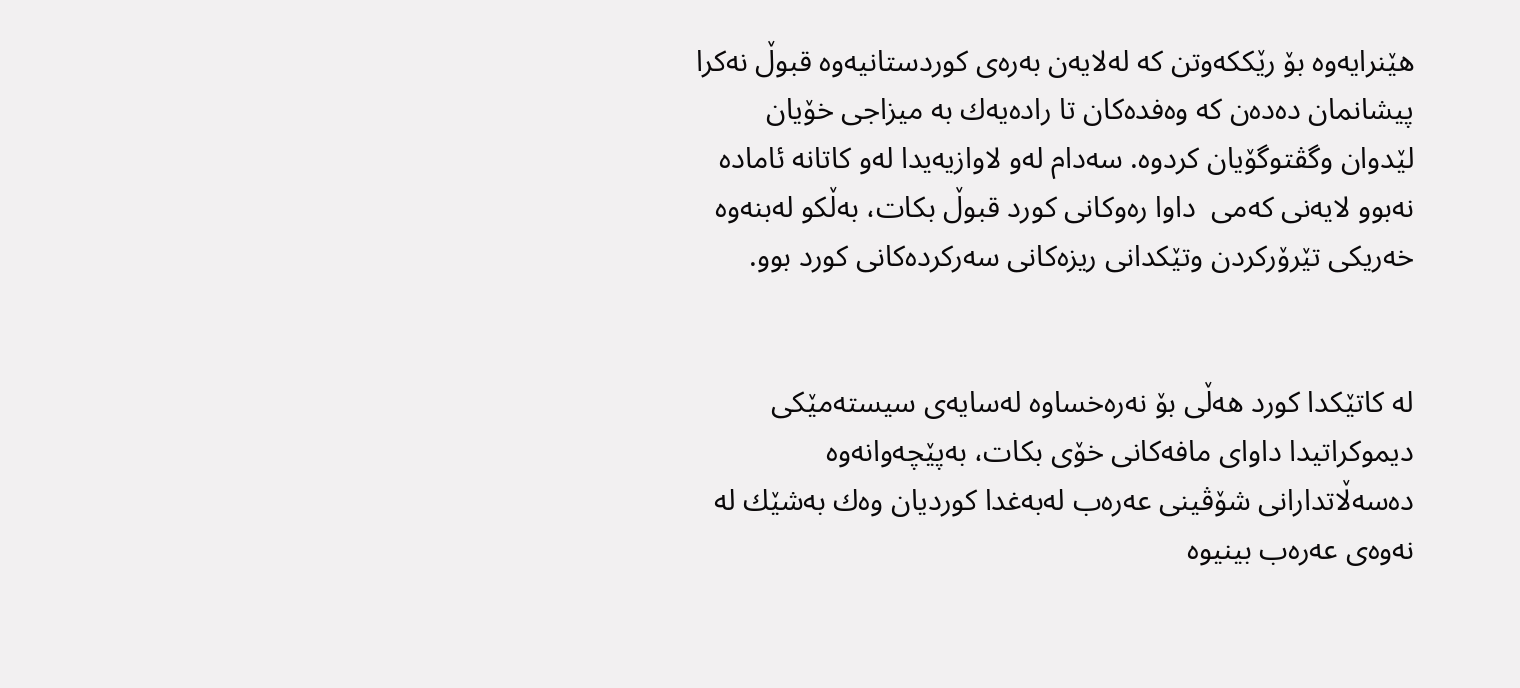هێنرایه‌وه‌ بۆ رێككه‌وتن كه‌ له‌لایه‌ن به‌ره‌ی كوردستانیه‌وه‌ قبوڵ‌ نه‌كرا پیشانمان ده‌ده‌ن كه‌ وه‌فده‌كان تا راده‌یه‌ك به‌ میزاجی خۆیان لێدوان وگڤتوگۆیان كردوه‌. سه‌دام له‌و لاوازیه‌یدا له‌و كاتانه‌ ئاماده‌ نه‌بوو لایه‌نی كه‌می  داوا ره‌وكانی كورد قبوڵ‌ بكات، به‌ڵكو له‌بنه‌وه‌ خه‌ریكی تێرۆركردن وتێكدانی ریزه‌كانی سه‌ركرده‌كانی كورد بوو.


له‌ كاتێكدا كورد هه‌ڵی بۆ نه‌ره‌خساوه‌ له‌سایه‌ی سیسته‌مێكی دیموكراتیدا داوای مافه‌كانی خۆی بكات، به‌پێچه‌وانه‌وه‌ ده‌سه‌ڵاتدارانی شۆڤینی عه‌ره‌ب له‌به‌غدا كوردیان وه‌ك به‌شێك له‌ نه‌وه‌ی عه‌ره‌ب بینیوه‌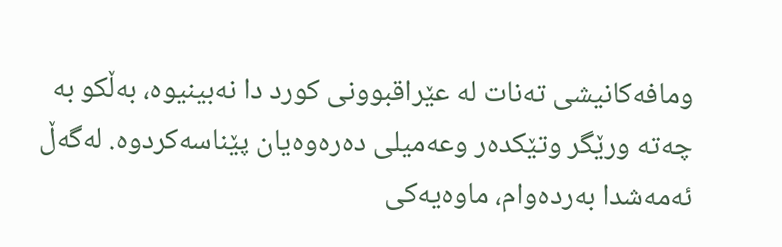ومافه‌كانیشی ته‌نات له‌ عێراقبوونی كورد دا نه‌بینیوه‌، به‌ڵكو به‌ چه‌ته‌ ورێگر وتێكده‌ر وعه‌میلی ده‌ره‌وه‌یان پێناسه‌كردوه‌. له‌گه‌ڵ‌ ئه‌مه‌شدا به‌رده‌وام، ماوه‌یه‌كی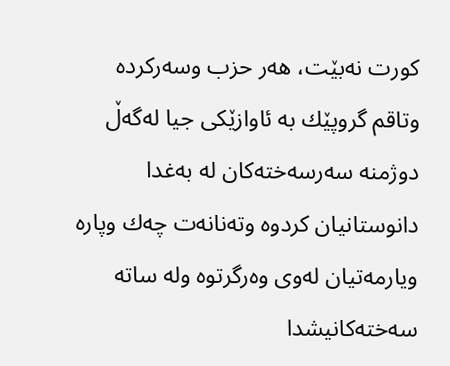كورت نه‌بێت، هه‌ر حزب وسه‌ركرده‌ وتاقم گروپێك به‌ ئاوازێكی جیا له‌گه‌ڵ‌ دوژمنه‌ سه‌رسه‌خته‌كان له‌ به‌غدا دانوستانیان كردوه‌ وته‌نانه‌ت چه‌ك وپاره‌ ویارمه‌تیان له‌وی وه‌رگرتوه‌ وله‌ ساته‌ سه‌خته‌كانیشدا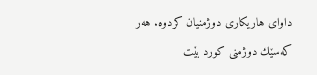داوای هاریكاری دوژمنیان كردوه‌. هه‌ر كه‌سێك دوژمنی كورد بێت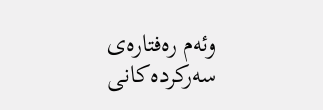وئه‌م ره‌فتاره‌ی سه‌ركرده‌كانی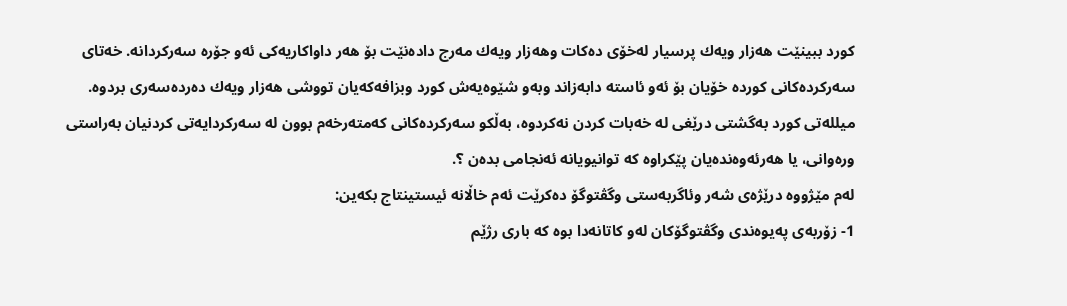كورد ببینێت هه‌زار ویه‌ك پرسیار له‌خۆی ده‌كات وهه‌زار ویه‌ك مه‌رج داده‌نێت بۆ هه‌ر داواكاریه‌كی ئه‌و جۆره‌ سه‌ركردانه‌. خه‌تای سه‌ركرده‌كانی كورده‌ خۆیان بۆ ئه‌و ئاسته‌ دابه‌زاند وبه‌و شێوه‌یه‌ش كورد وبزافه‌كه‌یان تووشی هه‌زار ویه‌ك ده‌رده‌سه‌ری بردوه‌. میلله‌تی كورد به‌گشتی درێغی له‌ خه‌بات كردن نه‌كردوه‌، به‌ڵكو سه‌ركرده‌كانی كه‌مته‌رخه‌م بوون له‌ سه‌ركردایه‌تی كردنیان به‌راستی وره‌وانی، یا هه‌رئه‌وه‌نده‌یان پێكراوه‌ كه‌ توانیویانه‌ ئه‌نجامی بده‌ن ؟.
له‌م مێژووه‌ درێژه‌ی شه‌ر وئاگربه‌ستی وگڤتوگۆ ده‌كرێت ئه‌م خاڵانه‌ ئیستینتاج بكه‌ین:
1- زۆربه‌ی په‌یوه‌ندی وگڤتوگۆكان له‌و كاتانه‌دا بوه‌ كه‌ باری رژێم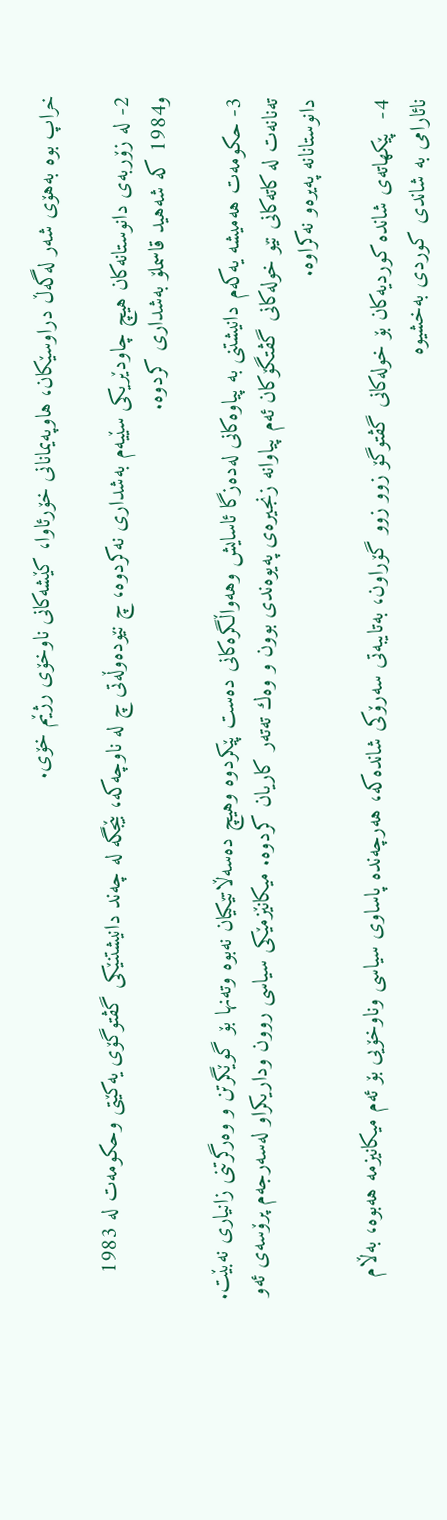خراپ بوه‌ به‌هۆی شه‌ر له‌گه‌ڵ‌ دراوسێكان، هاوپه‌یمانانی خۆرئاوا، كێشه‌كانی ناوخۆی رژێم خۆی.

2- له‌ زۆربه‌ی دانوستانه‌كان هیچ چاودێریكی سێیه‌م به‌شداری نه‌كردوه‌، چ نێوده‌وڵه‌تی چ له‌ ناوچه‌كه‌، بێجگه‌ له‌ چه‌ند دانیشتنێكی گڤتوگۆی یه‌كێتی وحكومه‌ت له‌ 1983 و1984 كه‌ شه‌هید قاسملۆ به‌شداری كردوه‌.

3- حكومه‌ت هه‌میشه‌ یه‌كه‌م دانیشتنی به‌ پیاوه‌كانی له‌ده‌زگا ئاسایش وهه‌واڵگره‌كانی ده‌ست پێكردوه‌ وهیچ ده‌سه‌ڵاتێكیان نه‌بوه‌ وته‌نها بۆ گوێگرتن و وه‌رگرتنی زانیاری نه‌بێت. ته‌نانه‌ت له‌ كاته‌كانی نێو خوله‌كانی گڤتگۆكان ئه‌م پیاوانه‌ زنجیره‌ی په‌یوه‌ندی بوون و وه‌ك ته‌ته‌ر كاریان كردوه‌. میكانێزمێكی سیاسی روون وداریكراو له‌سه‌رجه‌م پرۆسه‌ی ئه‌و دانوستانانه‌ په‌یره‌و نه‌كراوه‌.

4-  پێكهاته‌ی شانده‌ كوردیه‌كان بۆ خوله‌كانی گڤتوگۆ زوو زوو گۆراون، به‌تایبه‌تی سه‌رۆكی شانده‌كه‌، هه‌رچه‌نده‌ پاساوی سیاسی وناوخۆیی بۆ ئه‌م میكانیزمه‌ هه‌بوه‌، به‌ڵام نائارامی به‌ شاندی كوردی به‌خشیوه‌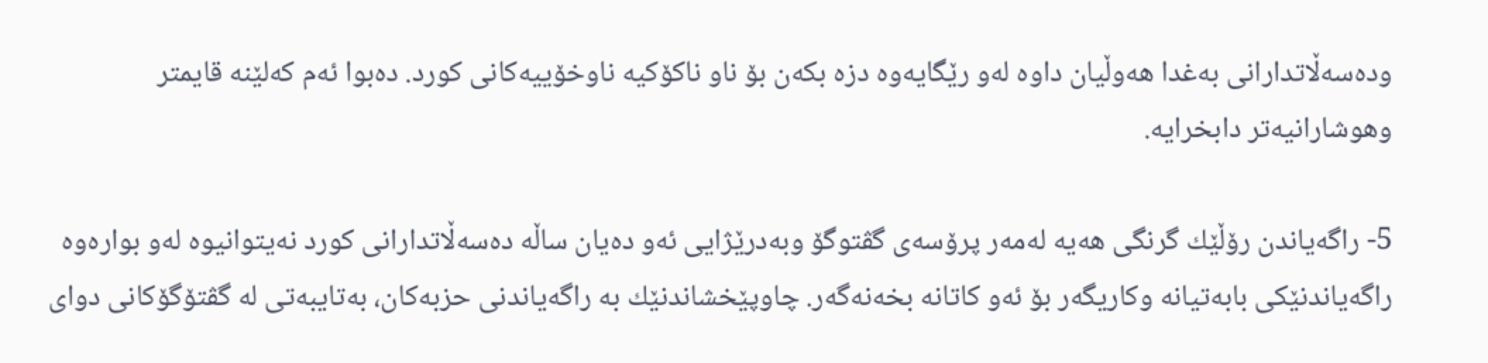وده‌سه‌ڵاتدارانی به‌غدا هه‌وڵیان داوه‌ له‌و رێگایه‌وه‌ دزه‌ بكه‌ن بۆ ناو ناكۆكیه‌ ناوخۆییه‌كانی كورد. ده‌بوا ئه‌م كه‌لێنه‌ قایمتر وهوشارانیه‌تر دابخرایه‌.

5- راگه‌یاندن رۆڵێك گرنگی هه‌یه‌ له‌مه‌ر پرۆسه‌ی گڤتوگۆ وبه‌درێژایی ئه‌و ده‌یان ساڵه‌ ده‌سه‌ڵاتدارانی كورد نه‌یتوانیوه‌ له‌و بواره‌وه‌ راگه‌یاندنێكی بابه‌تیانه‌ وكاریگه‌ر بۆ ئه‌و كاتانه‌ بخه‌نه‌گه‌ر. چاوپێخشاندنێك به‌ راگه‌یاندنی حزبه‌كان، به‌تایبه‌تی له‌ گڤتۆگۆكانی دوای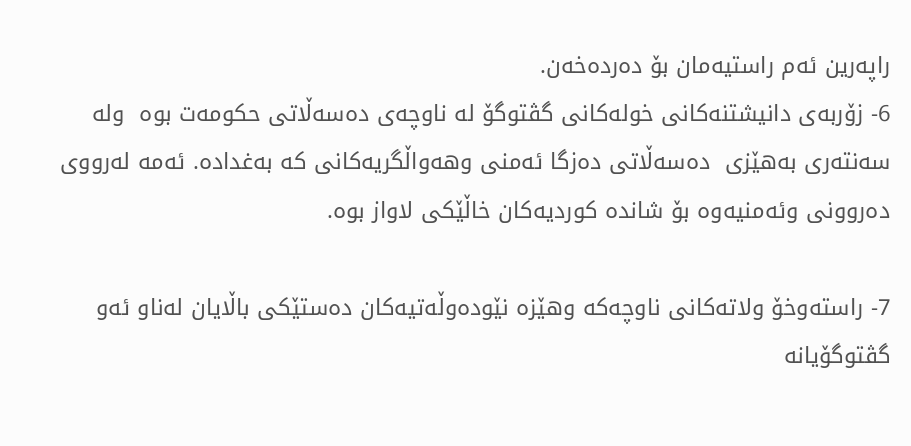راپه‌رین ئه‌م راستیه‌مان بۆ ده‌رده‌خه‌ن.
6- زۆربه‌ی دانیشتنه‌كانی خوله‌كانی گڤتوگۆ له‌ ناوچه‌ی ده‌سه‌ڵاتی حكومه‌ت بوه‌  وله‌ سه‌نته‌ری به‌هێزی  ده‌سه‌ڵاتی ده‌زگا ئه‌منی وهه‌واڵگریه‌كانی كه‌ به‌غداده‌. ئه‌مه‌ له‌رووی ده‌روونی وئه‌منیه‌وه‌ بۆ شانده‌ كوردیه‌كان خاڵێكی لاواز بوه‌.

7- راسته‌وخۆ ولاته‌كانی ناوچه‌كه‌ وهێزه‌ نێوده‌وڵه‌تیه‌كان ده‌ستێكی باڵایان له‌ناو ئه‌و گڤتوگۆیانه‌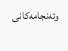وئه‌نجامه‌كانی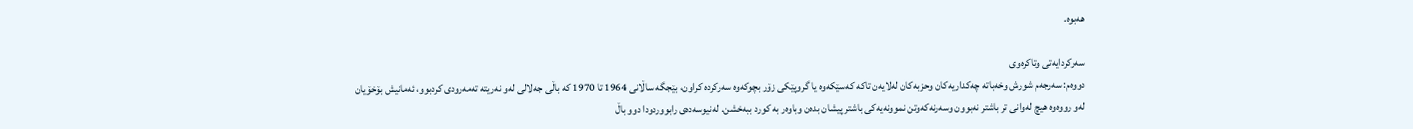هه‌بوه‌.

سه‌ركردایه‌تی وتاكره‌وی
دووه‌م: سه‌رجه‌م شورش وخه‌باته‌ چه‌كداریه‌كان وحزبه‌كان له‌لایه‌ن تاكه‌ كه‌سێكه‌وه‌ یا گروپێكی زۆر بچوكه‌وه‌ سه‌ركرده‌ كراون، بێجگه‌ ساڵانی 1964 تا 1970 كه‌ باڵی جه‌لالی له‌و نه‌ریته‌ ته‌مه‌رودی كردبوو، ئه‌مانیش بۆخۆیان له‌و رووه‌وه‌ هیچ له‌وانی تر باشتر نه‌بوون وسه‌رنه‌كه‌وتن نموونه‌یه‌كی باشتر پیشان بده‌ن وباوه‌ر به‌ كورد ببه‌خشن. له‌نیوسه‌ده‌ی رابووردودا دوو باڵ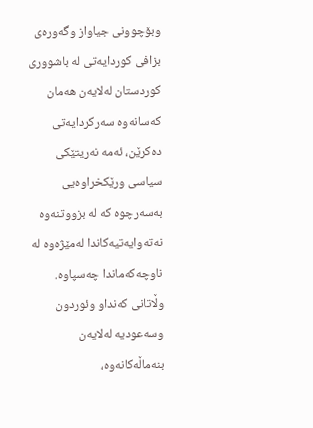وبۆچوونی جیاواز وگه‌وره‌ی بزافی كوردایه‌تی له‌ باشووری كوردستان له‌لایه‌ن هه‌مان كه‌سانه‌وه‌ سه‌ركردایه‌تی ده‌كرێن، ئه‌مه‌ نه‌ریتێكی سیاسی ورێكخراوه‌یی به‌سه‌رچوه‌ كه‌ له‌ بزووتنه‌وه‌ نه‌ته‌وایه‌تیه‌كاندا له‌مێژه‌وه‌ له‌ ناوچه‌كه‌ماندا چه‌سپاوه‌. وڵاتانی كه‌نداو وئوردون وسه‌عودیه‌ له‌لایه‌ن بنه‌ماڵه‌كانه‌وه‌،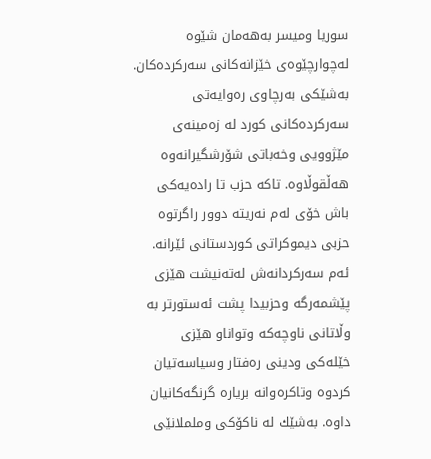سوریا ومیسر به‌هه‌مان شێوه‌ له‌چوارچێوه‌ی خێزانه‌كانی سه‌ركرده‌كان. به‌شێكی به‌رچاوی ره‌وایه‌تی سه‌ركرده‌كانی كورد له‌ زه‌مینه‌ی مێژوویی وخه‌باتی شۆرشگیرانه‌وه‌ هه‌ڵقوڵاوه‌. تاكه‌ حزب تا راده‌یه‌كی باش خۆی له‌م نه‌ریته‌ دوور راگرتوه‌ حزبی دیموكراتی كوردستانی ئێرانه‌. ئه‌م سه‌ركردانه‌ش له‌ته‌نیشت هێزی پێشمه‌رگه‌ وحزبیدا پشت ئه‌ستورتر به‌ وڵاتانی ناوچه‌كه‌ وتواناو هێزی خێله‌كی ودینی ره‌فتار وسیاسه‌تیان كردوه‌ وتاكره‌وانه‌ بریاره‌ گرنگه‌كانیان داوه‌. به‌شێك له‌ ناكۆكی وململانێی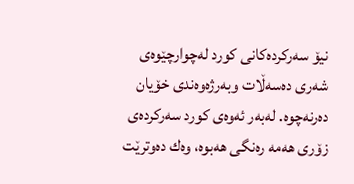نیۆ سه‌ركرده‌كانی كورد له‌چوارچێوه‌ی شه‌ری ده‌سه‌ڵات وبه‌رژه‌وه‌ندی خۆیان ده‌رنه‌چوه‌. له‌به‌ر ئه‌وه‌ی كورد سه‌ركرده‌ی زۆری هه‌مه‌ ره‌نگی هه‌بوه‌، وه‌ك ده‌وترێت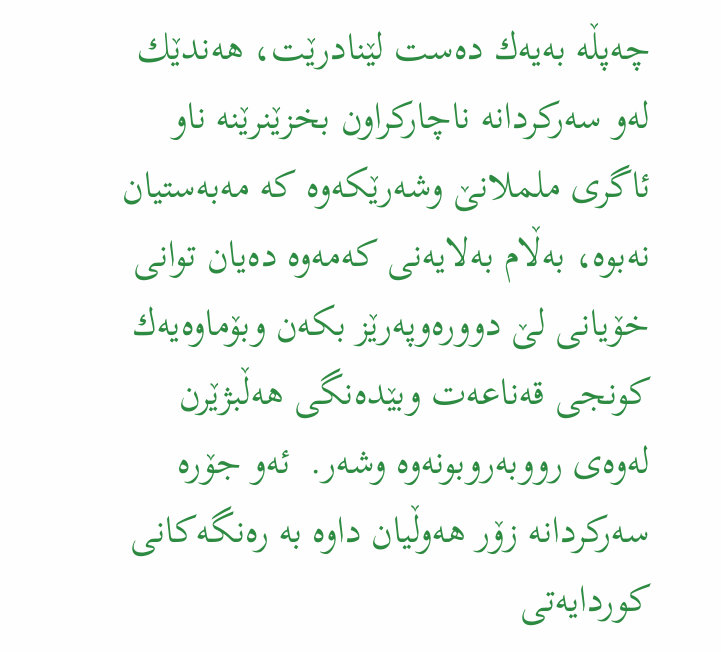چه‌پڵه‌ به‌یه‌ك ده‌ست لێنادرێت، هه‌ندێك له‌و سه‌ركردانه‌ ناچاركراون بخزێنرێنه‌ ناو ئاگری ململانێ وشه‌رێكه‌وه‌ كه‌ مه‌به‌ستیان نه‌بوه‌، به‌ڵام به‌لایه‌نی كه‌مه‌وه‌ ده‌یان توانی خۆیانی لێ دووره‌وپه‌رێز بكه‌ن وبۆماوه‌یه‌ك كونجی قه‌ناعه‌ت وبێده‌نگی هه‌ڵبژێرن له‌وه‌ی رووبه‌روبونه‌وه‌ وشه‌ر.  ئه‌و جۆره‌ سه‌ركردانه‌ زۆر هه‌وڵیان داوه‌ به‌ ره‌نگه‌كانی كوردایه‌تی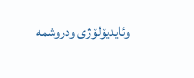وئایدیۆلۆژی ودروشمه‌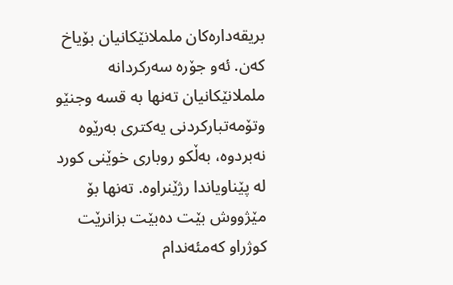بریقه‌داره‌كان ململانێكانیان بۆیاخ كه‌ن. ئه‌و جۆره‌ سه‌ركردانه‌ ململانێكانیان ته‌نها به‌ قسه‌ وجنێو وتۆمه‌تباركردنی یه‌كتری به‌رێوه‌ نه‌بردوه‌، به‌ڵكو روباری خوێنی كورد له‌ پێناویاندا رژێنراوه‌. ته‌نها بۆ مێژووش بێت ده‌بێت بزانرێت كوژراو كه‌مئه‌ندام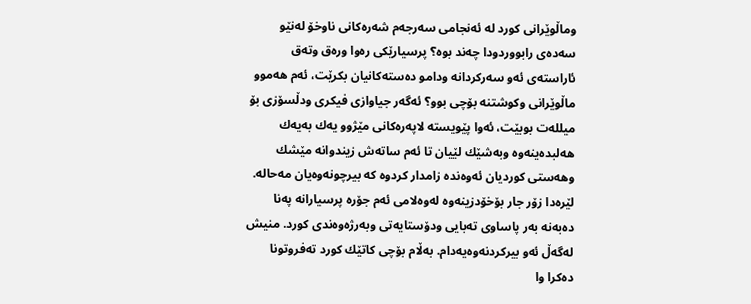وماڵوێرانی كورد له‌ ئه‌نجامی سه‌رجه‌م شه‌ره‌كانی ناوخۆ له‌نێو سه‌ده‌ی رابووردودا چه‌ند بوه‌؟ پرسیارێكی ره‌وا وره‌ق وته‌ق ئاراسته‌ی ئه‌و سه‌ركردانه‌ ودامو ده‌سته‌كانیان بكرێت، ئه‌م هه‌موو ماڵوێرانی وكوشتنه‌ بۆچی بوو؟ ئه‌گه‌ر جیاوازی فیكری ودڵسۆزی بۆ میلله‌ت بوبێت، ئه‌وا پێویسته‌ لاپه‌ره‌كانی مێژوو یه‌ك به‌یه‌ك هه‌لبده‌ینه‌وه‌ وبه‌شێك لێیان تا ئه‌م ساته‌ش زیندوانه‌ مێشك وهه‌ستی كوردیان ئه‌وه‌نده‌ زامدار كردوه‌ كه‌ بیرچونه‌وه‌یان مه‌حاله‌. لێره‌دا زۆر جار بۆخۆدزینه‌وه‌ له‌وه‌لامی ئه‌م جۆره‌ پرسیارانه‌ په‌نا ده‌به‌نه‌ به‌ر پاساوی ته‌بایی ودۆستایه‌تی وبه‌رژه‌وه‌ندی كورد. منیش له‌گه‌ڵ‌ ئه‌و بیركردنه‌وه‌یه‌دام. به‌ڵام بۆچی كاتێك كورد ته‌فروتونا ده‌كرا وا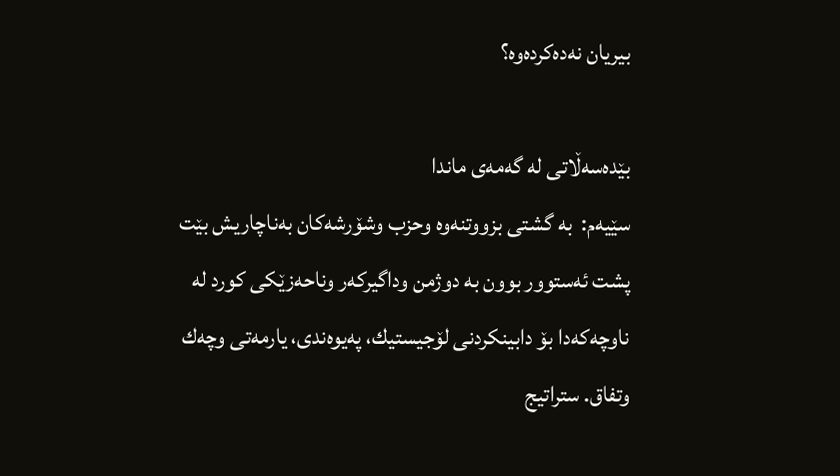بیریان نه‌ده‌كرده‌وه‌؟

بێده‌سه‌ڵاتی له‌ گه‌مه‌ی ماندا
سێیه‌م:  به‌ گشتی بزووتنه‌وه‌ وحزب وشۆرشه‌كان به‌ناچاریش بێت پشت ئه‌ستوور بوون به‌ دوژمن وداگیركه‌ر وناحه‌زێكی كورد له‌ ناوچه‌كه‌دا بۆ دابینكردنی لۆجیستیك، په‌یوه‌ندی، یارمه‌تی وچه‌ك وتفاق. ستراتیج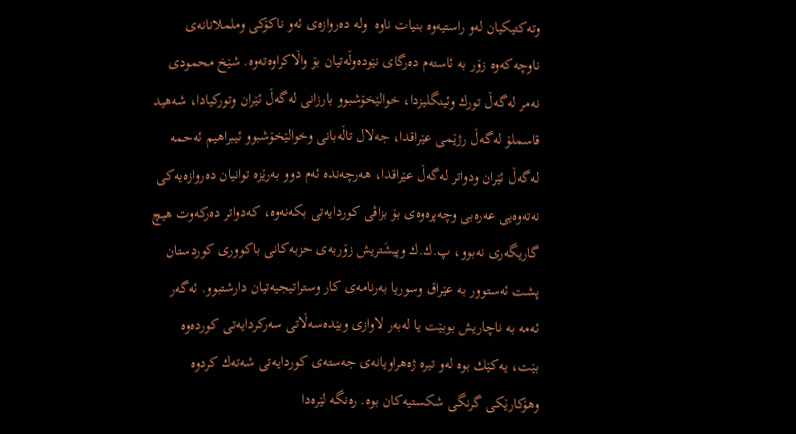وته‌كتیكیان له‌و راستیه‌وه‌ بنیات ناوه‌  وله‌ ده‌روازه‌ی ئه‌و ناكۆكی وململانانه‌ی ناوچه‌كه‌وه‌ زۆر به‌ ئاسته‌م ده‌رگای نێوده‌وڵه‌تیان بۆ واڵاكراوه‌ته‌وه‌. شێخ محمودی نه‌مر له‌گه‌ڵ‌ تورك وئینگلیزدا، خوالێخۆشبوو بارزانی له‌گه‌ڵ‌ ئێران وتوركیادا، شه‌هید قاسملۆ له‌گه‌ڵ‌ رژێمی عێراقدا، جه‌لال تاڵه‌بانی وخوالێخۆشبوو ئیبراهیم ئه‌حمه‌ له‌گه‌ڵ‌ ئێران ودواتر له‌گه‌ڵ‌ عێراقدا، هه‌رچه‌نده‌ ئه‌م دوو به‌رێزه‌ توانیان ده‌روازه‌یه‌كی نه‌ته‌وه‌یی عه‌ره‌بی وچه‌پره‌وه‌ی بۆ بزاڤی كوردایه‌تی بكه‌نه‌وه‌، كه‌دواتر ده‌ركه‌وت هیچ گاریگه‌ری نه‌بوو، پ.ك.ك وپیشَتریش زۆربه‌ی حزبه‌كانی باكووری كوردستان پشت ئه‌ستوور به‌ عێراق وسوریا به‌رنامه‌ی كار وستراتیجیه‌تیان دارشتبوو. ئه‌گه‌ر ئه‌مه‌ به‌ ناچاریش بوبێت یا له‌به‌ر لاوازی وبێده‌سه‌ڵاتی سه‌ركردایه‌تی كورده‌وه‌ بێت، یه‌كێك بوه‌ له‌و تیره‌ ژه‌هراویانه‌ی جه‌سته‌ی كوردایه‌تی شه‌ته‌ك كردوه‌ وهۆكارێكی گرنگی شكستیه‌كان بوه‌. ره‌نگه‌ لێره‌دا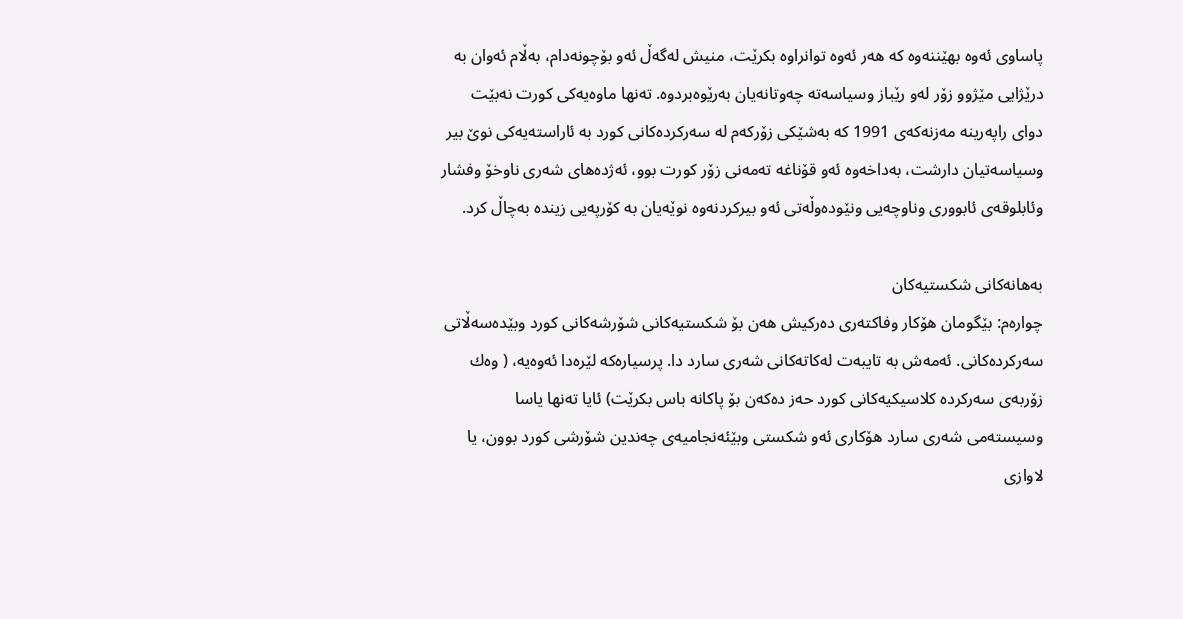پاساوی ئه‌وه‌ بهێننه‌وه‌ كه‌ هه‌ر ئه‌وه‌ توانراوه‌ بكرێت، منیش له‌گه‌ڵ‌ ئه‌و بۆچونه‌دام، به‌ڵام ئه‌وان به‌ درێژایی مێژوو زۆر له‌و رێباز وسیاسه‌ته‌ چه‌وتانه‌یان به‌رێوه‌بردوه‌. ته‌نها ماوه‌یه‌كی كورت نه‌بێت دوای راپه‌رینه‌ مه‌زنه‌كه‌ی 1991 كه‌ به‌شێكی زۆركه‌م له‌ سه‌ركرده‌كانی كورد به‌ ئاراسته‌یه‌كی نوێ بیر وسیاسه‌تیان دارشت، به‌داخه‌وه‌ ئه‌و قۆناغه‌ ته‌مه‌نی زۆر كورت بوو، ئه‌ژده‌های شه‌ری ناوخۆ وفشار وئابلوقه‌ی ئابووری وناوچه‌یی ونێوده‌وڵه‌تی ئه‌و بیركردنه‌وه‌ نوێه‌یان به‌ كۆرپه‌یی زینده‌ به‌چاڵ‌ كرد.

به‌هانه‌كانی شكستیه‌كان
چواره‌م: بێگومان هۆكار وفاكته‌ری ده‌ركیش هه‌ن بۆ شكستیه‌كانی شۆرشه‌كانی كورد وبێده‌سه‌ڵاتی سه‌ركرده‌كانی. ئه‌مه‌ش به‌ تایبه‌ت له‌كاته‌كانی شه‌ری سارد دا. پرسیاره‌كه‌ لێره‌دا ئه‌وه‌یه‌، ( وه‌ك زۆربه‌ی سه‌ركرده‌ كلاسیكیه‌كانی كورد حه‌ز ده‌كه‌ن بۆ پاكانه‌ باس بكرێت) ئایا ته‌نها یاسا وسیسته‌می شه‌ری سارد هۆكاری ئه‌و شكستی وبێئه‌نجامیه‌ی چه‌ندین شۆرشی كورد بوون، یا لاوازی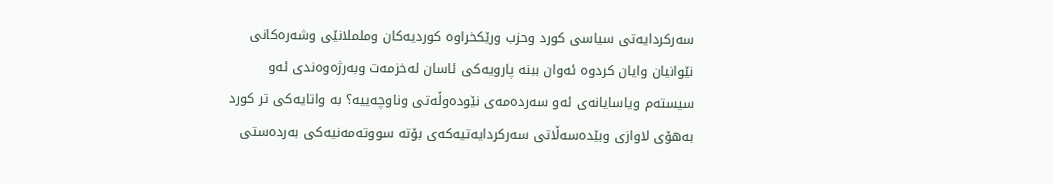سه‌ركردایه‌تی سیاسی كورد وحزب ورێكخراوه‌ كوردیه‌كان وململانێی وشه‌ره‌كانی نێوانیان وایان كردوه‌ ئه‌وان ببنه‌ پارویه‌كی ئاسان له‌خزمه‌ت وبه‌رژه‌وه‌ندی ئه‌و سیسته‌م ویاسایانه‌ی ئه‌و سه‌رده‌مه‌ی نێوده‌وڵه‌تی وناوچه‌ییه‌؟ به‌ واتایه‌كی تر كورد به‌هۆی لاوازی وبێده‌سه‌ڵاتی سه‌ركردایه‌تیه‌كه‌ی بۆته‌ سووته‌مه‌نیه‌كی به‌رده‌ستی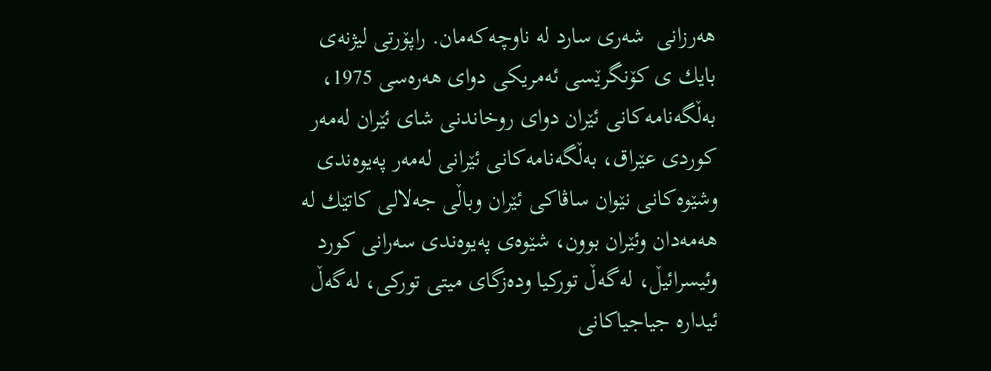هه‌رزانی  شه‌ری سارد له‌ ناوچه‌كه‌مان. راپۆرتی لیژنه‌ی بایك ی كۆنگرێسی ئه‌مریكی دوای هه‌ره‌سی 1975، به‌ڵگه‌نامه‌كانی ئێران دوای روخاندنی شای ئێران له‌مه‌ر كوردی عێراق، به‌ڵگه‌نامه‌كانی ئێرانی له‌مه‌ر په‌یوه‌ندی وشێوه‌كانی نێوان ساڤاكی ئێران وباڵی جه‌لالی كاتێك له‌ هه‌مه‌دان وئێران بوون، شێوه‌ی په‌یوه‌ندی سه‌رانی كورد وئیسرائیڵ‌، له‌گه‌ڵ‌ توركیا وده‌زگای میتی توركی، له‌گه‌ڵ‌ ئیداره‌ جیاجیاكانی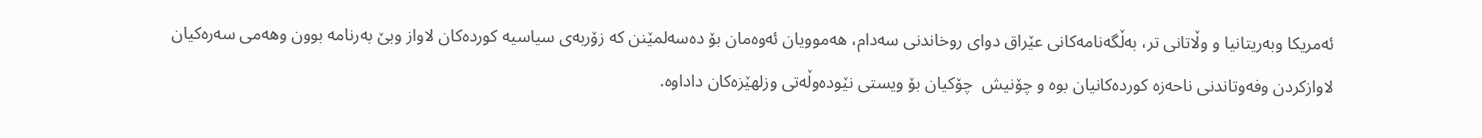ئه‌مریكا وبه‌ریتانیا و وڵاتانی تر، به‌ڵگه‌نامه‌كانی عێراق دوای روخاندنی سه‌دام، هه‌موویان ئه‌وه‌مان بۆ ده‌سه‌لمێنن كه‌ زۆربه‌ی سیاسیه‌ كورده‌كان لاواز وبێ به‌رنامه‌ بوون وهه‌می سه‌ره‌كیان لاوازكردن وفه‌وتاندنی ناحه‌زه‌ كورده‌كانیان بوه‌ و چۆنیش  چۆكیان بۆ ویستی نێوده‌وڵه‌تی وزلهێزه‌كان داداوه‌.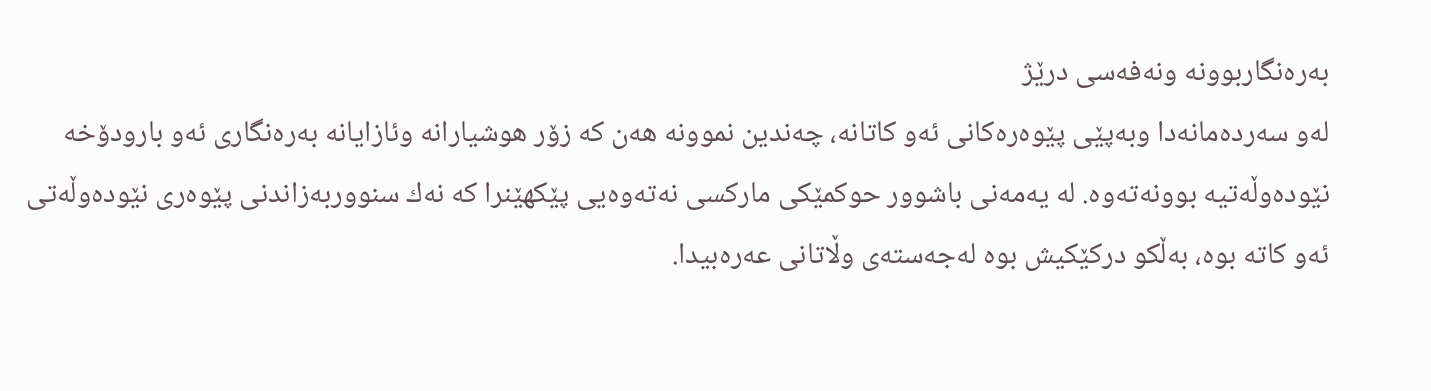به‌ره‌نگاربوونه‌ ونه‌فه‌سی درێژ
له‌و سه‌رده‌مانه‌دا وبه‌پێی پێوه‌ره‌كانی ئه‌و كاتانه‌، چه‌ندین نموونه‌ هه‌ن كه‌ زۆر هوشیارانه‌ وئازایانه‌ به‌ره‌نگاری ئه‌و بارودۆخه‌ نێوده‌وڵه‌تیه‌ بوونه‌ته‌وه‌. له‌ یه‌مه‌نی باشوور حوكمێكی ماركسی نه‌ته‌وه‌یی پێكهێنرا كه‌ نه‌ك سنووربه‌زاندنی پێوه‌ری نێوده‌وڵه‌تی ئه‌و كاته‌ بوه‌، به‌ڵكو دركێكیش بوه‌ له‌جه‌سته‌ی وڵاتانی عه‌ره‌بیدا.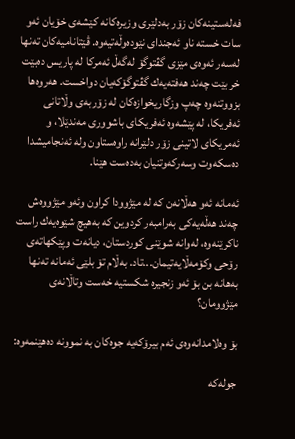فه‌له‌ستینه‌كان زۆر به‌دلێری وزیره‌كانه‌ كێشه‌ی خۆیان ئه‌و سات خسته‌ ناو ئه‌جندای نێوده‌وڵه‌تیه‌وه‌. ڤێتانامیه‌كان ته‌نها له‌سه‌ر ئه‌وه‌ی مێزی گڤتوگۆ له‌گه‌ڵ‌ ئه‌مركا له‌ پاریس ده‌بێت خر بێت چه‌ند هه‌فته‌یه‌ك گڤتوگۆكه‌یان دواخست. هه‌روه‌ها بزووتنه‌وه‌ چه‌پ وزگاریخوازه‌كان له‌ زۆربه‌ی وڵاتانی ئه‌فریكا، له‌ پێشه‌وه‌ ئه‌فریكای باشووری مه‌ندێلا، و ئه‌مریكای لاتینی زۆر دلێرانه‌ راوه‌ستاون وله‌ ئه‌نجامیشدا ده‌سكه‌وت وسه‌ركه‌وتنیان به‌ده‌ست هێنا.

ئه‌مانه‌ ئه‌و هه‌ڵانه‌ن كه‌ له‌ مێژوودا كراون وئه‌و مێژووه‌ش چه‌ند هه‌ڵه‌یه‌كی به‌رامبه‌ر كردوین كه‌ به‌هیچ شێوه‌یه‌ك راست ناكرێنه‌وه‌، له‌وانه‌ شوێنی كوردستان، دیانه‌ت وپێكهاته‌ی رۆحی وكۆمه‌ڵایه‌تیمان...تاد. به‌ڵام تۆ بلێی ئه‌مانه‌ ته‌نها به‌هانه‌ بن بۆ ئه‌و زنجیره‌ شكستیه‌ خه‌ست وتاڵانه‌ی مێژوومان؟

بۆ وه‌لامدانه‌وه‌ی ئه‌م بیرۆكه‌یه‌ جوه‌كان به‌ نموونه‌ ده‌هێنمه‌وه‌:

جوله‌كه‌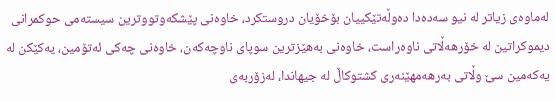له‌ماوه‌ی زیاتر له‌ نیو سه‌ده‌دا ده‌وڵه‌تێكییان بۆخۆیان دروستكرد، خاوه‌نی پێشكه‌وتووترین سیسته‌می حوكمرانی دیموكراتین له‌ خۆرهه‌ڵاتی ناوه‌راست، خاوه‌نی به‌هێزترین سوپای ناوچه‌كه‌ن، خاوه‌نی چه‌كی ئه‌تۆمین، یه‌كێكن له‌ یه‌كه‌مین سێ وڵاتی به‌رهه‌مهێنه‌ری كشتوكاڵ‌ له‌ جیهاندا، له‌زۆربه‌ی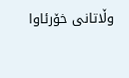وڵاتانی خۆرئاوا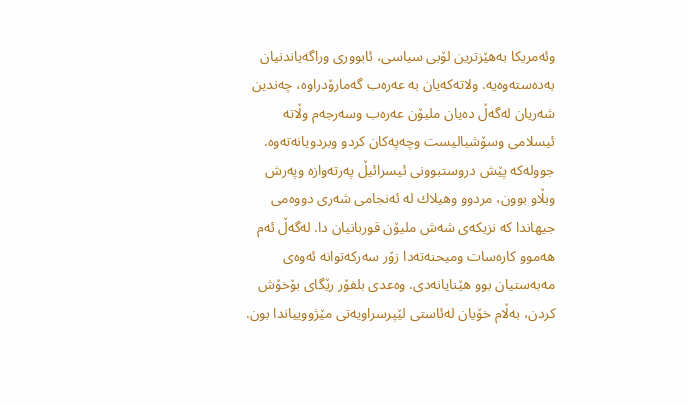وئه‌مریكا به‌هێزترین لۆبی سیاسی، ئابووری وراگه‌یاندنیان به‌ده‌سته‌وه‌یه‌. ولاته‌كه‌یان به‌ عه‌ره‌ب گه‌مارۆدراوه‌، چه‌ندین شه‌ریان له‌گه‌ڵ‌ ده‌یان ملیۆن عه‌ره‌ب وسه‌رجه‌م وڵاته‌ ئیسلامی وسۆشیالیست وچه‌په‌كان كردو وبردویانه‌ته‌وه‌. جووله‌كه‌ پێش دروستبوونی ئیسرائیڵ‌ په‌رته‌وازه‌ وپه‌رش وبڵاو بوون، مردوو وهیلاك له‌ ئه‌نجامی شه‌ری دووه‌می جیهاندا كه‌ نزیكه‌ی شه‌ش ملیۆن قوربانیان دا. له‌گه‌ڵ‌ ئه‌م هه‌موو كاره‌سات ومیحنه‌ته‌دا زۆر سه‌ركه‌توانه‌ ئه‌وه‌ی مه‌به‌ستیان بوو هێنایانه‌دی. وه‌عدی بلفۆر رێگای بۆخۆش كردن، به‌ڵام خۆیان له‌ئاستی لێپرسراویه‌تی مێژووییاندا بون.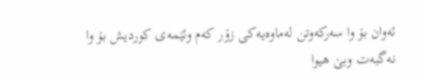ئه‌وان بۆ وا سه‌ركه‌وتن له‌ماوه‌یه‌كی زۆر كه‌م وئێمه‌ی كوردیش بۆ وا نه‌گبه‌ت وبێ هیوا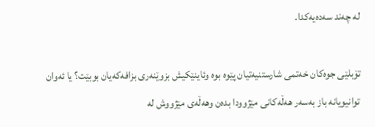له‌ چه‌ند سه‌ده‌یه‌كدا.

تۆبلێی جوه‌كان خه‌تمی شارستنیه‌تیان پێوه‌ بوه‌ وئاینێكیش بزوێنه‌ری بزافه‌كه‌یان بوبێت؟ یا ئه‌وان توانیویانه‌ باز به‌سه‌ر هه‌ڵه‌كانی مێژوودا بده‌ن وهه‌ڵه‌ی مێژووش له‌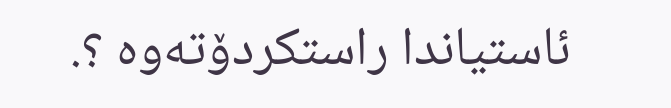ئاستیاندا راستكردۆته‌وه‌ ؟.